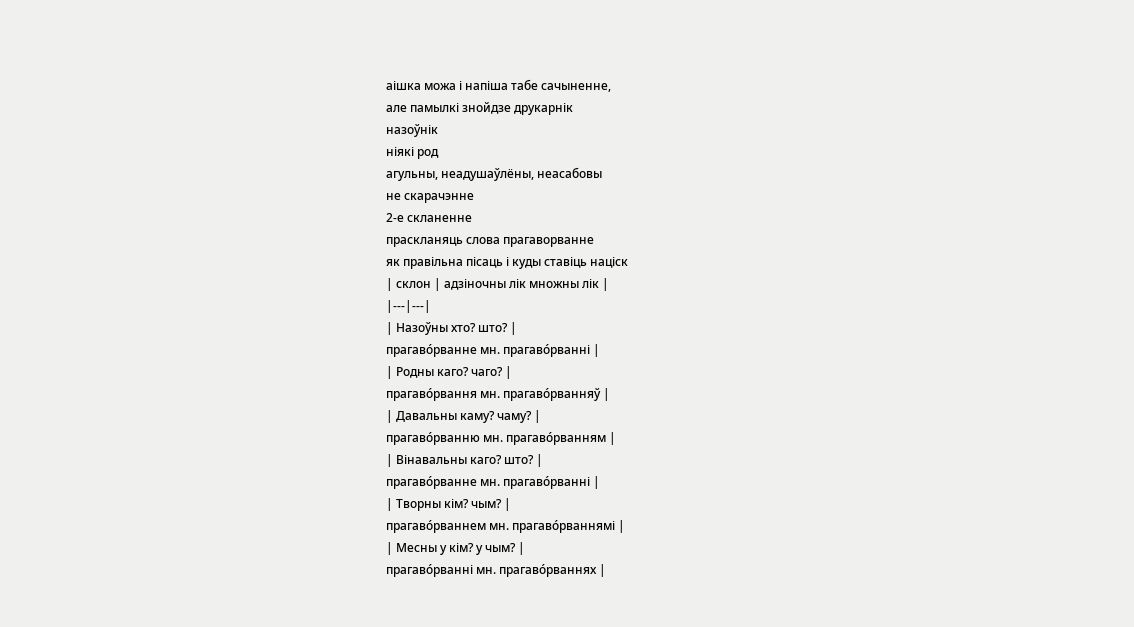аішка можа і напіша табе сачыненне,
але памылкі знойдзе друкарнік
назоўнік
ніякі род
агульны, неадушаўлёны, неасабовы
не скарачэнне
2-е скланенне
праскланяць слова прагаворванне
як правільна пісаць і куды ставіць націск
| склон | адзіночны лік множны лік |
|---|---|
| Назоўны хто? што? |
прагаво́рванне мн. прагаво́рванні |
| Родны каго? чаго? |
прагаво́рвання мн. прагаво́рванняў |
| Давальны каму? чаму? |
прагаво́рванню мн. прагаво́рванням |
| Вінавальны каго? што? |
прагаво́рванне мн. прагаво́рванні |
| Творны кім? чым? |
прагаво́рваннем мн. прагаво́рваннямі |
| Месны у кім? у чым? |
прагаво́рванні мн. прагаво́рваннях |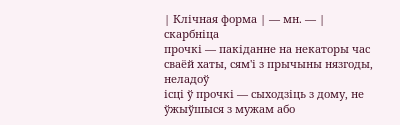| Клічная форма | — мн. — |
скарбніца
прочкі — пакіданне на некаторы час сваёй хаты, сям'і з прычыны нязгоды, неладоў
ісці ў прочкі — сыходзіць з дому, не ўжыўшыся з мужам або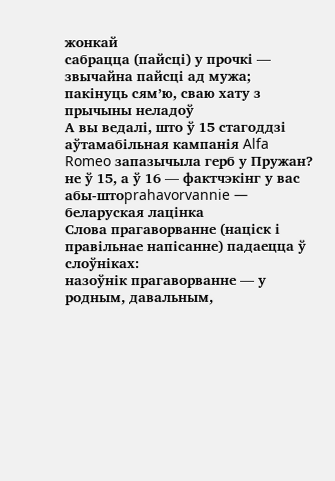жонкай
сабрацца (пайсці) у прочкі — звычайна пайсці ад мужа; пакінуць сям’ю, сваю хату з прычыны неладоў
А вы ведалі, што ў 15 стагоддзі аўтамабільная кампанія Alfa Romeo запазычыла герб у Пружан?
не ў 15, а ў 16 — фактчэкінг у вас абы-штоprahavorvannie — беларуская лацінка
Слова прагаворванне (націск і правільнае напісанне) падаецца ў слоўніках:
назоўнік прагаворванне — у родным, давальным,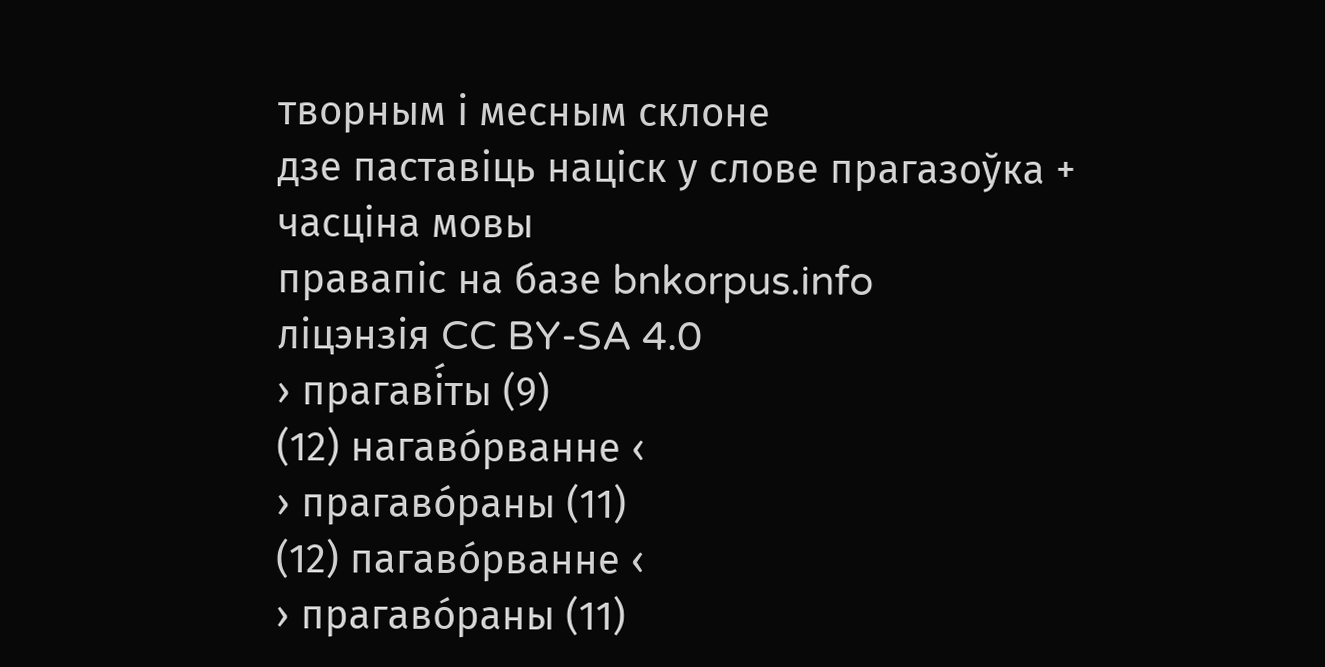творным і месным склоне
дзе паставіць націск у слове прагазоўка + часціна мовы
правапіс на базе bnkorpus.info
ліцэнзія CC BY-SA 4.0
› прагаві́ты (9)
(12) нагаво́рванне ‹
› прагаво́раны (11)
(12) пагаво́рванне ‹
› прагаво́раны (11)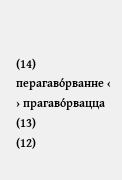(14) перагаво́рванне ‹
› прагаво́рвацца (13)
(12)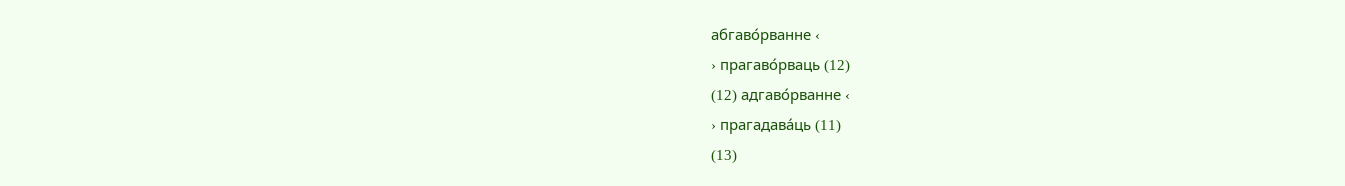абгаво́рванне ‹
› прагаво́рваць (12)
(12) адгаво́рванне ‹
› прагадава́ць (11)
(13)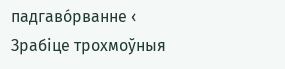падгаво́рванне ‹
Зрабіце трохмоўныя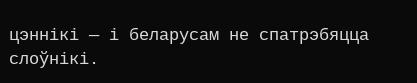цэннікі — і беларусам не спатрэбяцца слоўнікі.